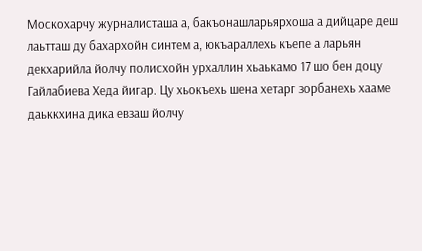Москохарчу журналисташа а, бакъонашларьярхоша а дийцаре деш лаьтташ ду бахархойн синтем а, юкъараллехь къепе а ларьян декхарийла йолчу полисхойн урхаллин хьаькамо 17 шо бен доцу Гайлабиева Хеда йигар. Цу хьокъехь шена хетарг зорбанехь хааме даьккхина дика евзаш йолчу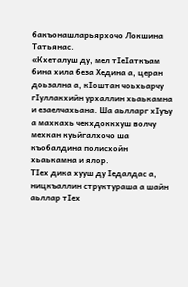бакъонашларьярхочо Локшина Татьянас.
«Кхеталуш ду, мел тIеIаткъам бина хила беза Хедина а, церан доьзална а, кIоштан чоьхьарчу гIуллакхийн урхаллин хьаькамна и езаелчахьана. Ша аьлларг хIуъу а махкахь чекхдоккхуш волчу мехкан куьйгалхочо ша къобалдина полисхойн хьаькамна и ялор.
ТIех дика хууш ду Iедалдас а, ницкъаллин структураша а шайн аьллар тIех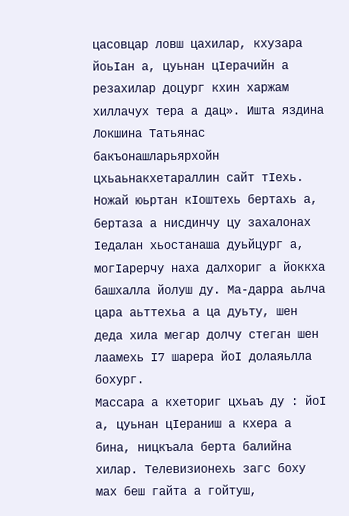цасовцар ловш цахилар, кхузара йоьIан а, цуьнан цIерачийн а резахилар доцург кхин харжам хиллачух тера а дац». Ишта яздина Локшина Татьянас бакъонашларьярхойн цхьаьнакхетараллин сайт тIехь.
Ножай юьртан кIоштехь бертахь а, бертаза а нисдинчу цу захалонах Iедалан хьостанаша дуьйцург а, могIарерчу наха далхориг а йоккха башхалла йолуш ду. Ма-дарра аьлча цара аьттехьа а ца дуьту, шен деда хила мегар долчу стеган шен лаамехь I7 шарера йоI долаяьлла бохург.
Массара а кхеториг цхьаъ ду : йоI а, цуьнан цIераниш а кхера а бина, ницкъала берта балийна хилар. Телевизионехь загс боху мах беш гайта а гойтуш,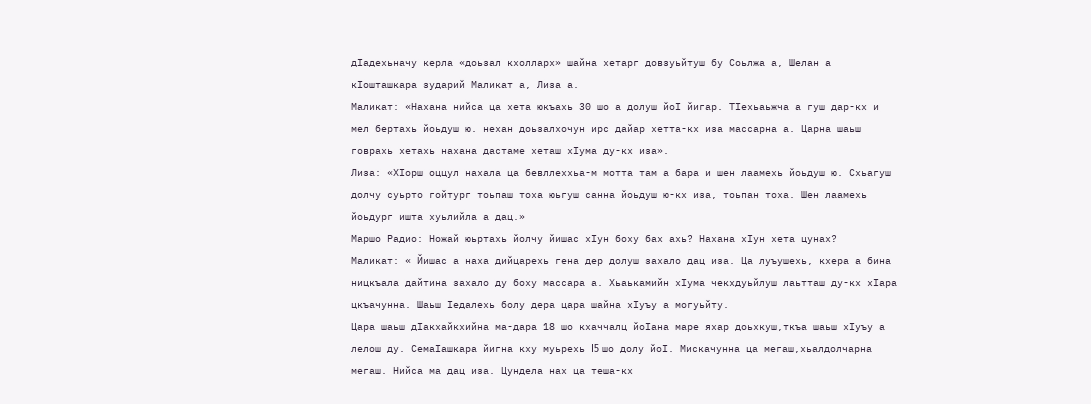дIадехьначу керла «доьзал кхолларх» шайна хетарг довзуьйтуш бу Соьлжа а, Шелан а кIошташкара зударий Маликат а, Лиза а.
Маликат: «Нахана нийса ца хета юкъахь 30 шо а долуш йоI йигар. ТIехьаьжча а гуш дар-кх и мел бертахь йоьдуш ю. нехан доьзалхочун ирс дайар хетта-кх иза массарна а. Царна шаьш говрахь хетахь нахана дастаме хеташ хIума ду-кх иза».
Лиза: «ХIорш оццул нахала ца бевллеххьа-м мотта там а бара и шен лаамехь йоьдуш ю. Схьагуш долчу суьрто гойтург тоьпаш тоха юьгуш санна йоьдуш ю-кх иза, тоьпан тоха. Шен лаамехь йоьдург ишта хуьлийла а дац.»
Маршо Радио: Ножай юьртахь йолчу йишас хIун боху бах ахь? Нахана хIун хета цунах?
Маликат: « Йишас а наха дийцарехь гена дер долуш захало дац иза. Ца луъушехь, кхера а бина ницкъала дайтина захало ду боху массара а. Хьаькамийн хIума чекхдуьйлуш лаьтташ ду-кх хIара цкъачунна. Шаьш Iедалехь болу дера цара шайна хIуъу а могуьйту.
Цара шаьш дIакхайкхийна ма-дара 18 шо кхаччалц йоIана маре яхар доьхкуш,ткъа шаьш хIуъу а лелош ду. СемаIашкара йигна кху муьрехь I5 шо долу йоI. Мискачунна ца мегаш,хьалдолчарна мегаш. Нийса ма дац иза. Цундела нах ца теша-кх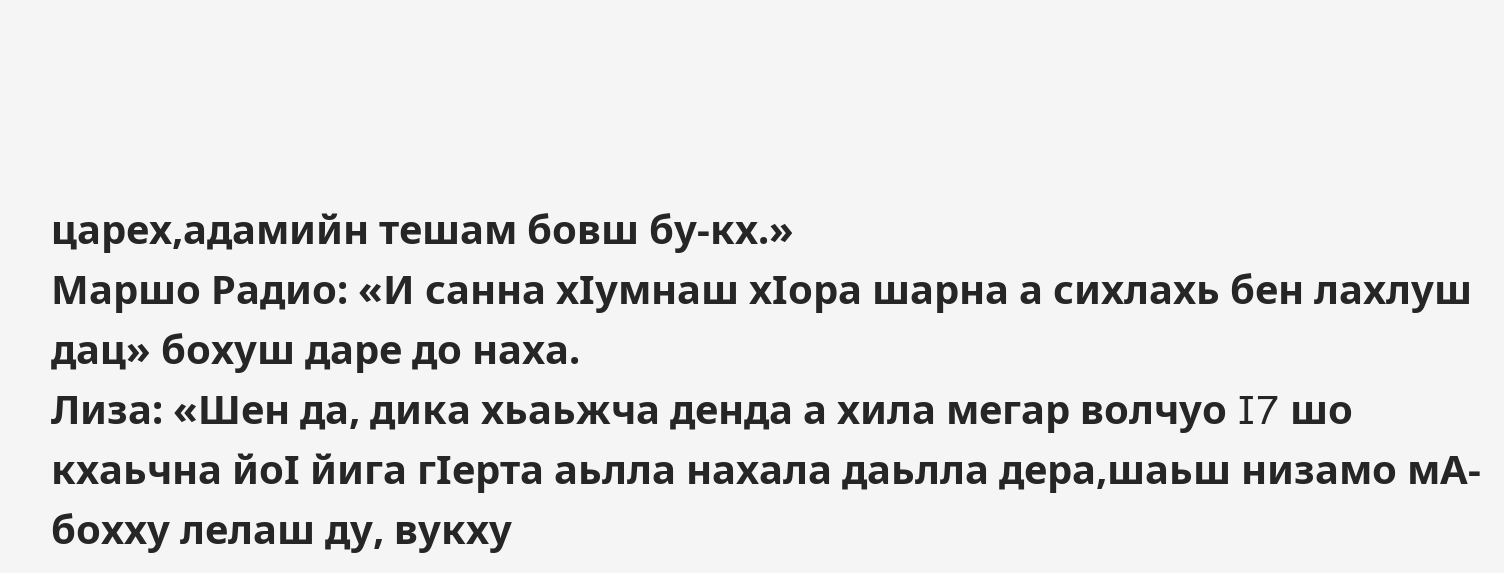царех,адамийн тешам бовш бу-кх.»
Маршо Радио: «И санна хIумнаш хIора шарна а сихлахь бен лахлуш дац» бохуш даре до наха.
Лиза: «Шен да, дика хьаьжча денда а хила мегар волчуо I7 шо кхаьчна йоI йига гIерта аьлла нахала даьлла дера,шаьш низамо мА-бохху лелаш ду, вукху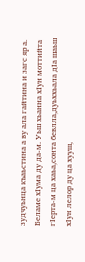зудчуьнца къаьстина а ву ала гайтина и загс яр а. Беламе хIума ду да-м. Уьш хьанна хIун моттийта гIерта-м ца хаьа,сонта бевлла,дуьххьала дIа шаьш хIун лелор ду ца хууш,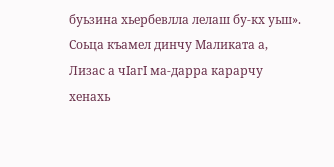буьзина хьербевлла лелаш бу-кх уьш».
Соьца къамел динчу Маликата а, Лизас а чIагI ма-дарра карарчу хенахь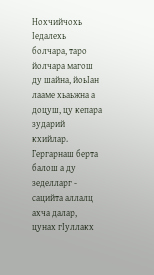Нохчийчохь Iедалехь болчара, таро йолчара магош ду шайна, йоьIан лааме хьаьжна а доцуш, цу кепара зударий кхийлар.
Гергарнаш берта балош а ду зеделларг - сацийта аллалц ахча далар, цунах гIуллакх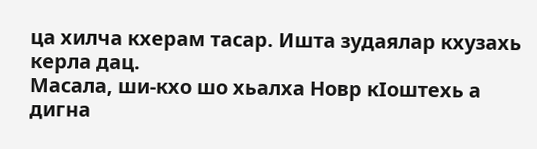ца хилча кхерам тасар. Ишта зудаялар кхузахь керла дац.
Масала, ши-кхо шо хьалха Новр кIоштехь а дигна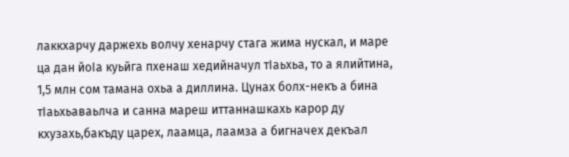лаккхарчу даржехь волчу хенарчу стага жима нускал, и маре ца дан йоIа куьйга пхенаш хедийначул тIаьхьа, то а ялийтина, 1,5 млн сом тамана охьа а диллина. Цунах болх-некъ а бина тIаьхьаваьлча и санна мареш иттаннашкахь карор ду кхузахь,бакъду царех, лаамца, лаамза а бигначех декъал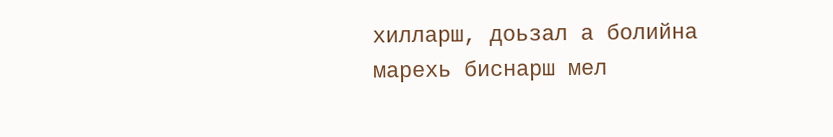хилларш, доьзал а болийна марехь биснарш мел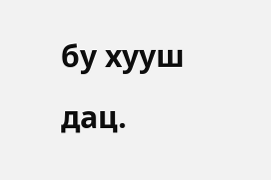бу хууш дац.